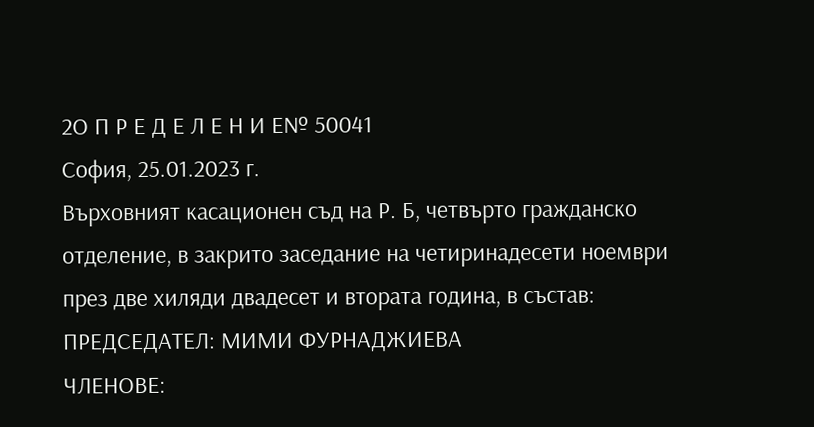2О П Р Е Д Е Л Е Н И Е№ 50041
София, 25.01.2023 г.
Върховният касационен съд на Р. Б, четвърто гражданско отделение, в закрито заседание на четиринадесети ноември през две хиляди двадесет и втората година, в състав:
ПРЕДСЕДАТЕЛ: МИМИ ФУРНАДЖИЕВА
ЧЛЕНОВЕ: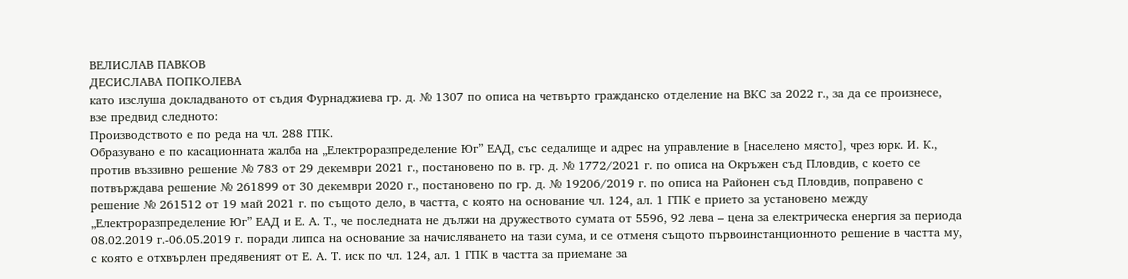ВЕЛИСЛАВ ПАВКОВ
ДЕСИСЛАВА ПОПКОЛЕВА
като изслуша докладваното от съдия Фурнаджиева гр. д. № 1307 по описа на четвърто гражданско отделение на ВКС за 2022 г., за да се произнесе, взе предвид следното:
Производството е по реда на чл. 288 ГПК.
Образувано е по касационната жалба на „Електроразпределение Юг” ЕАД, със седалище и адрес на управление в [населено място], чрез юрк. И. К., против въззивно решение № 783 от 29 декември 2021 г., постановено по в. гр. д. № 1772/2021 г. по описа на Окръжен съд Пловдив, с което се потвърждава решение № 261899 от 30 декември 2020 г., постановено по гр. д. № 19206/2019 г. по описа на Районен съд Пловдив, поправено с решение № 261512 от 19 май 2021 г. по същото дело, в частта, с която на основание чл. 124, ал. 1 ГПК е прието за установено между „Електроразпределение Юг” ЕАД и Е. А. Т., че последната не дължи на дружеството сумата от 5596, 92 лева – цена за електрическа енергия за периода 08.02.2019 г.-06.05.2019 г. поради липса на основание за начисляването на тази сума, и се отменя същото първоинстанционното решение в частта му, с която е отхвърлен предявеният от Е. А. Т. иск по чл. 124, ал. 1 ГПК в частта за приемане за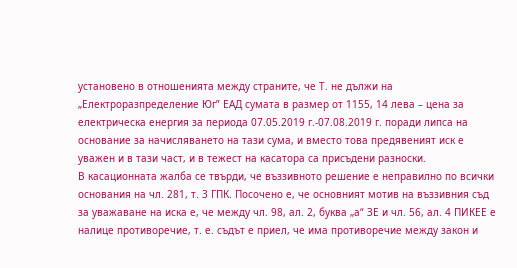установено в отношенията между страните, че Т. не дължи на „Електроразпределение Юг” ЕАД сумата в размер от 1155, 14 лева – цена за електрическа енергия за периода 07.05.2019 г.-07.08.2019 г. поради липса на основание за начисляването на тази сума, и вместо това предявеният иск е уважен и в тази част, и в тежест на касатора са присъдени разноски.
В касационната жалба се твърди, че въззивното решение е неправилно по всички основания на чл. 281, т. 3 ГПК. Посочено е, че основният мотив на въззивния съд за уважаване на иска е, че между чл. 98, ал. 2, буква „а“ ЗЕ и чл. 56, ал. 4 ПИКЕЕ е налице противоречие, т. е. съдът е приел, че има противоречие между закон и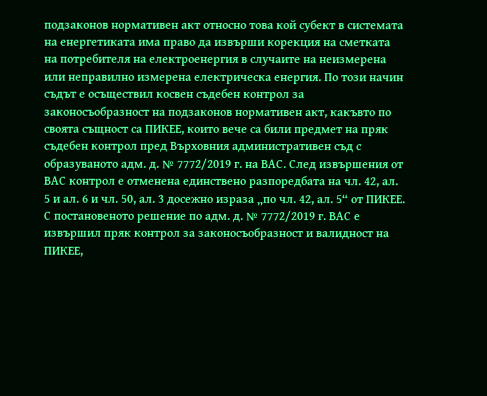подзаконов нормативен акт относно това кой субект в системата на енергетиката има право да извърши корекция на сметката на потребителя на електроенергия в случаите на неизмерена или неправилно измерена електрическа енергия. По този начин съдът е осъществил косвен съдебен контрол за законосъобразност на подзаконов нормативен акт, какъвто по своята същност са ПИКЕЕ, които вече са били предмет на пряк съдебен контрол пред Върховния административен съд с образуваното адм. д. № 7772/2019 г. на ВАС. След извършения от ВАС контрол е отменена единствено разпоредбата на чл. 42, ал. 5 и ал. 6 и чл. 50, ал. 3 досежно израза „по чл. 42, ал. 5“ от ПИКЕЕ. С постановеното решение по адм. д. № 7772/2019 г. ВАС е извършил пряк контрол за законосъобразност и валидност на ПИКЕЕ,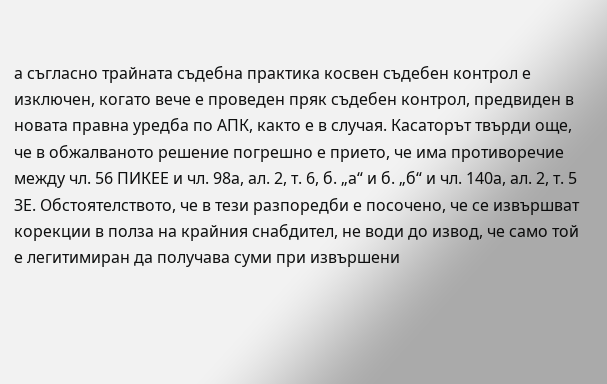а съгласно трайната съдебна практика косвен съдебен контрол е изключен, когато вече е проведен пряк съдебен контрол, предвиден в новата правна уредба по АПК, както е в случая. Касаторът твърди още, че в обжалваното решение погрешно е прието, че има противоречие между чл. 56 ПИКЕЕ и чл. 98а, ал. 2, т. 6, б. „а“ и б. „б“ и чл. 140а, ал. 2, т. 5 ЗЕ. Обстоятелството, че в тези разпоредби е посочено, че се извършват корекции в полза на крайния снабдител, не води до извод, че само той е легитимиран да получава суми при извършени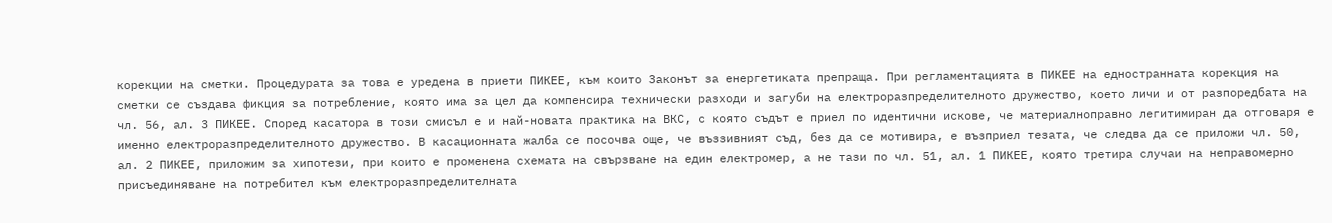корекции на сметки. Процедурата за това е уредена в приети ПИКЕЕ, към които Законът за енергетиката препраща. При регламентацията в ПИКЕЕ на едностранната корекция на сметки се създава фикция за потребление, която има за цел да компенсира технически разходи и загуби на електроразпределителното дружество, което личи и от разпоредбата на чл. 56, ал. 3 ПИКЕЕ. Според касатора в този смисъл е и най-новата практика на ВКС, с която съдът е приел по идентични искове, че материалноправно легитимиран да отговаря е именно електроразпределителното дружество. В касационната жалба се посочва още, че въззивният съд, без да се мотивира, е възприел тезата, че следва да се приложи чл. 50, ал. 2 ПИКЕЕ, приложим за хипотези, при които е променена схемата на свързване на един електромер, а не тази по чл. 51, ал. 1 ПИКЕЕ, която третира случаи на неправомерно присъединяване на потребител към електроразпределителната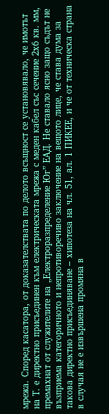мрежа. Според касатора, от доказателствата по делото всъщност се установявало, че имотът на Т. е директно присъединен към електрическата мрежа с меден кабел със сечение 2х6 кв. мм, премахнат от служителите на „Електроразпределение Юг” ЕАД. Не ставало ясно защо съдът не възприема категоричното и непротиворечиво заключение на вещото лице, че става дума за такова директно присъединяване – хипотеза на чл. 51, ал. 1 ПИКЕЕ, и че от техническа страна в случая не е извършена промяна в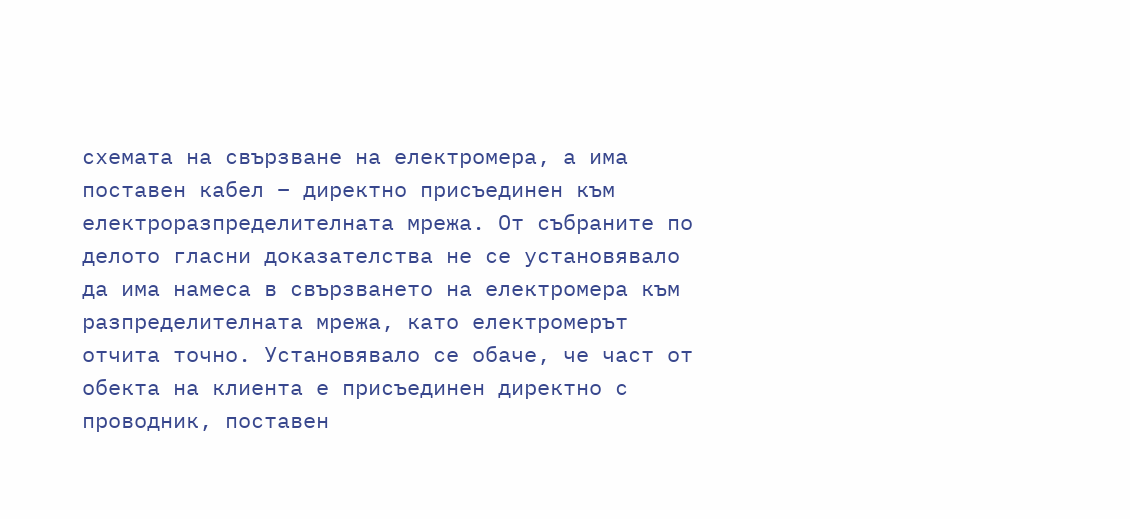схемата на свързване на електромера, а има поставен кабел – директно присъединен към електроразпределителната мрежа. От събраните по делото гласни доказателства не се установявало да има намеса в свързването на електромера към разпределителната мрежа, като електромерът отчита точно. Установявало се обаче, че част от обекта на клиента е присъединен директно с проводник, поставен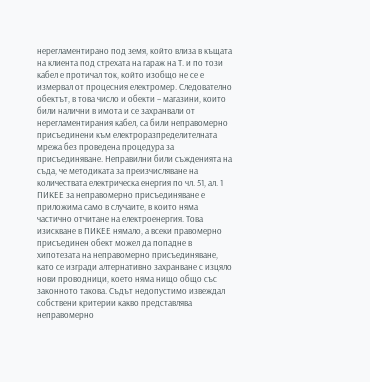нерегламентирано под земя, който влиза в къщата на клиента под стрехата на гараж на Т. и по този кабел е протичал ток, който изобщо не се е измервал от процесния електромер. Следователно обектът, в това число и обекти – магазини, които били налични в имота и се захранвали от нерегламентирания кабел, са били неправомерно присъединени към електроразпределителната мрежа без проведена процедура за присъединяване. Неправилни били съжденията на съда, че методиката за преизчисляване на количествата електрическа енергия по чл. 51, ал. 1 ПИКЕЕ за неправомерно присъединяване е приложима само в случаите, в които няма частично отчитане на електроенергия. Това изискване в ПИКЕЕ нямало, а всеки правомерно присъединен обект можел да попадне в хипотезата на неправомерно присъединяване, като се изгради алтернативно захранване с изцяло нови проводници, което няма нищо общо със законното такова. Съдът недопустимо извеждал собствени критерии какво представлява неправомерно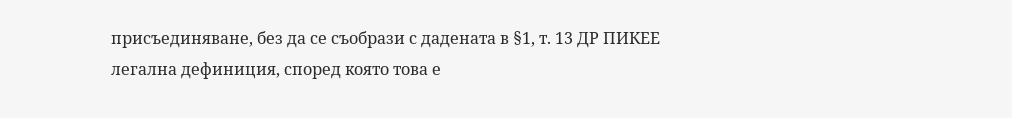присъединяване, без да се съобрази с дадената в §1, т. 13 ДР ПИКЕЕ легална дефиниция, според която това е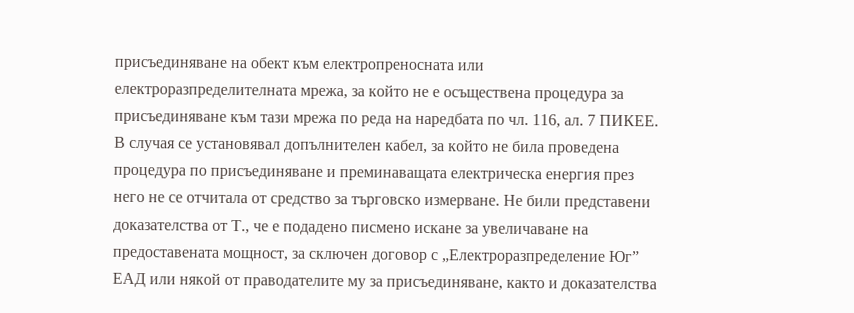присъединяване на обект към електропреносната или електроразпределителната мрежа, за който не е осъществена процедура за присъединяване към тази мрежа по реда на наредбата по чл. 116, ал. 7 ПИКЕЕ. В случая се установявал допълнителен кабел, за който не била проведена процедура по присъединяване и преминаващата електрическа енергия през него не се отчитала от средство за търговско измерване. Не били представени доказателства от Т., че е подадено писмено искане за увеличаване на предоставената мощност, за сключен договор с „Електроразпределение Юг” ЕАД или някой от праводателите му за присъединяване, както и доказателства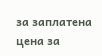за заплатена цена за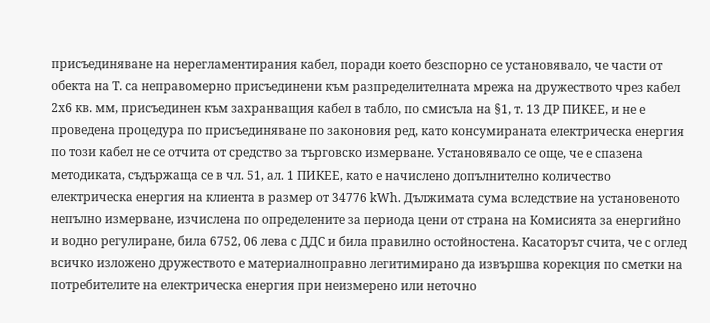присъединяване на нерегламентирания кабел, поради което безспорно се установявало, че части от обекта на Т. са неправомерно присъединени към разпределителната мрежа на дружеството чрез кабел 2х6 кв. мм, присъединен към захранващия кабел в табло, по смисъла на §1, т. 13 ДР ПИКЕЕ, и не е проведена процедура по присъединяване по законовия ред, като консумираната електрическа енергия по този кабел не се отчита от средство за търговско измерване. Установявало се още, че е спазена методиката, съдържаща се в чл. 51, ал. 1 ПИКЕЕ, като е начислено допълнително количество електрическа енергия на клиента в размер от 34776 kWh. Дължимата сума вследствие на установеното непълно измерване, изчислена по определените за периода цени от страна на Комисията за енергийно и водно регулиране, била 6752, 06 лева с ДДС и била правилно остойностена. Касаторът счита, че с оглед всичко изложено дружеството е материалноправно легитимирано да извършва корекция по сметки на потребителите на електрическа енергия при неизмерено или неточно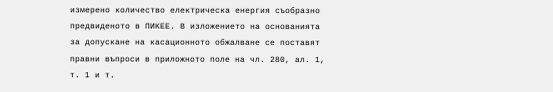измерено количество електрическа енергия съобразно предвиденото в ПИКЕЕ. В изложението на основанията за допускане на касационното обжалване се поставят правни въпроси в приложното поле на чл. 280, ал. 1, т. 1 и т.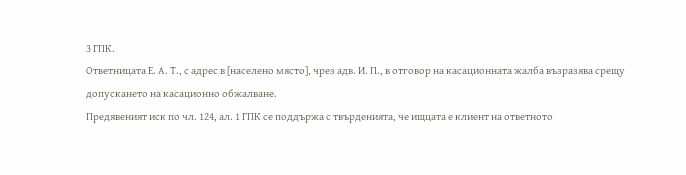3 ГПК.
Ответницата Е. А. Т., с адрес в [населено място], чрез адв. И. П., в отговор на касационната жалба възразява срещу допускането на касационно обжалване.
Предявеният иск по чл. 124, ал. 1 ГПК се поддържа с твърденията, че ищцата е клиент на ответното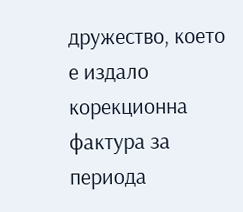дружество, което е издало корекционна фактура за периода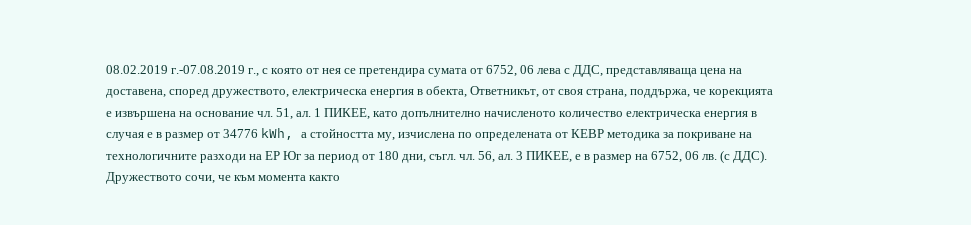08.02.2019 г.-07.08.2019 г., с която от нея се претендира сумата от 6752, 06 лева с ДДС, представляваща цена на доставена, според дружеството, електрическа енергия в обекта, Ответникът, от своя страна, поддържа, че корекцията е извършена на основание чл. 51, ал. 1 ПИКЕЕ, като допълнително начисленото количество електрическа енергия в случая е в размер от 34776 kWh, а стойността му, изчислена по определената от КЕВР методика за покриване на технологичните разходи на ЕР Юг за период от 180 дни, съгл. чл. 56, ал. 3 ПИКЕЕ, е в размер на 6752, 06 лв. (с ДДС). Дружеството сочи, че към момента както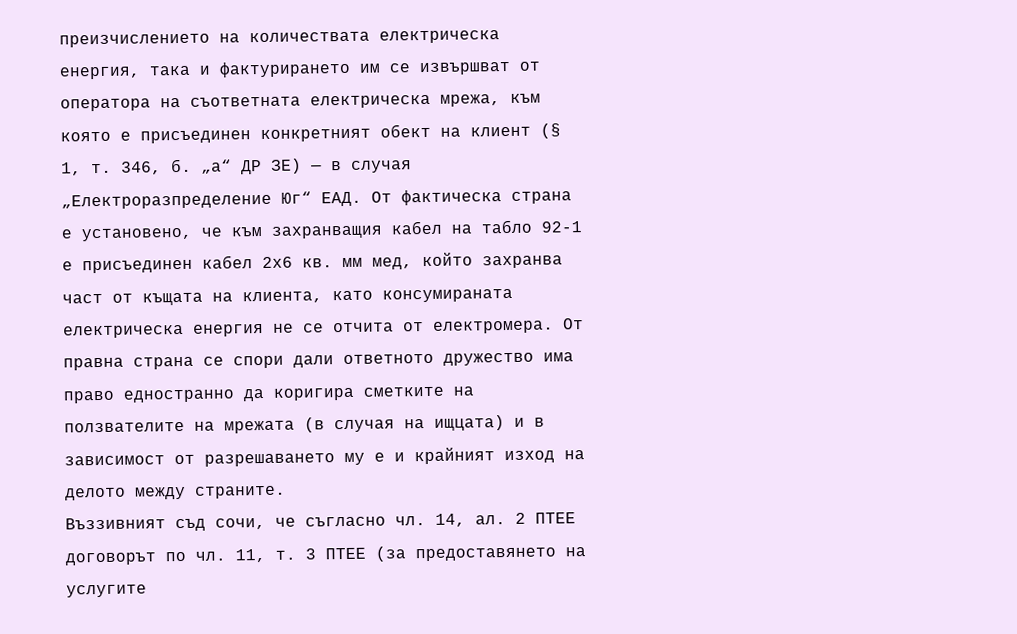преизчислението на количествата електрическа енергия, така и фактурирането им се извършват от оператора на съответната електрическа мрежа, към която е присъединен конкретният обект на клиент (§ 1, т. 346, б. „а“ ДР ЗЕ) — в случая „Електроразпределение Юг“ ЕАД. От фактическа страна е установено, че към захранващия кабел на табло 92-1 е присъединен кабел 2х6 кв. мм мед, който захранва част от къщата на клиента, като консумираната електрическа енергия не се отчита от електромера. От правна страна се спори дали ответното дружество има право едностранно да коригира сметките на ползвателите на мрежата (в случая на ищцата) и в зависимост от разрешаването му е и крайният изход на делото между страните.
Въззивният съд сочи, че съгласно чл. 14, ал. 2 ПТЕЕ договорът по чл. 11, т. 3 ПТЕЕ (за предоставянето на услугите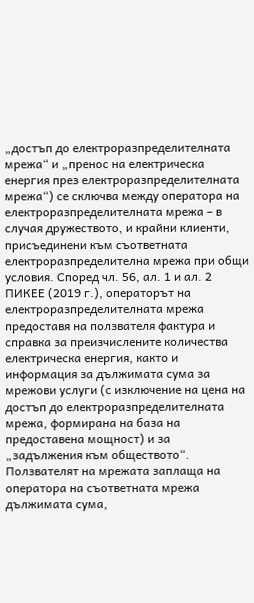„достъп до електроразпределителната мрежа“ и „пренос на електрическа енергия през електроразпределителната мрежа“) се сключва между оператора на електроразпределителната мрежа – в случая дружеството, и крайни клиенти, присъединени към съответната електроразпределителна мрежа при общи условия. Според чл. 56, ал. 1 и ал. 2 ПИКЕЕ (2019 г.), операторът на електроразпределителната мрежа предоставя на ползвателя фактура и справка за преизчислените количества електрическа енергия, както и информация за дължимата сума за мрежови услуги (с изключение на цена на достъп до електроразпределителната мрежа, формирана на база на предоставена мощност) и за „задължения към обществото“. Ползвателят на мрежата заплаща на оператора на съответната мрежа дължимата сума,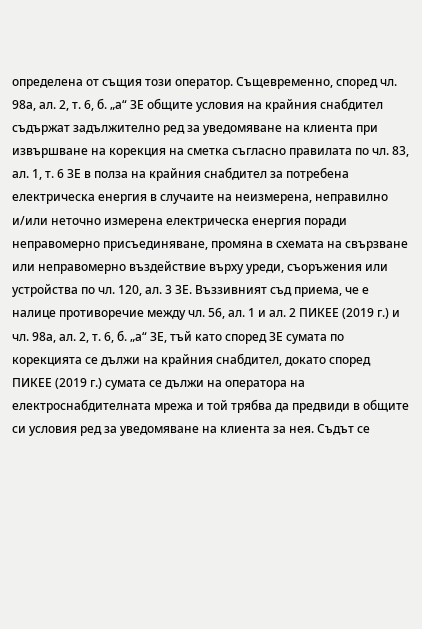определена от същия този оператор. Същевременно, според чл. 98а, ал. 2, т. 6, б. „а“ ЗЕ общите условия на крайния снабдител съдържат задължително ред за уведомяване на клиента при извършване на корекция на сметка съгласно правилата по чл. 83, ал. 1, т. 6 ЗЕ в полза на крайния снабдител за потребена електрическа енергия в случаите на неизмерена, неправилно и/или неточно измерена електрическа енергия поради неправомерно присъединяване, промяна в схемата на свързване или неправомерно въздействие върху уреди, съоръжения или устройства по чл. 120, ал. 3 ЗЕ. Въззивният съд приема, че е налице противоречие между чл. 56, ал. 1 и ал. 2 ПИКЕЕ (2019 г.) и чл. 98а, ал. 2, т. 6, б. „а“ ЗЕ, тъй като според ЗЕ сумата по корекцията се дължи на крайния снабдител, докато според ПИКЕЕ (2019 г.) сумата се дължи на оператора на електроснабдителната мрежа и той трябва да предвиди в общите си условия ред за уведомяване на клиента за нея. Съдът се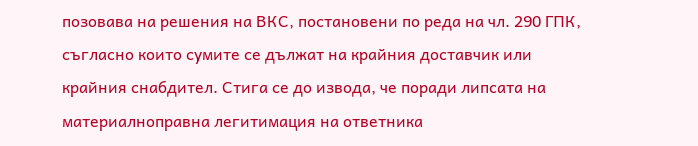позовава на решения на ВКС, постановени по реда на чл. 290 ГПК, съгласно които сумите се дължат на крайния доставчик или крайния снабдител. Стига се до извода, че поради липсата на материалноправна легитимация на ответника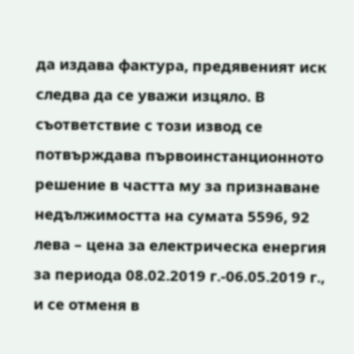да издава фактура, предявеният иск следва да се уважи изцяло. В съответствие с този извод се потвърждава първоинстанционното решение в частта му за признаване недължимостта на сумата 5596, 92 лева – цена за електрическа енергия за периода 08.02.2019 г.-06.05.2019 г., и се отменя в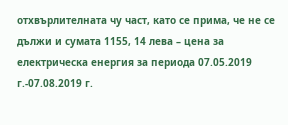отхвърлителната чу част, като се прима, че не се дължи и сумата 1155, 14 лева – цена за електрическа енергия за периода 07.05.2019 г.-07.08.2019 г.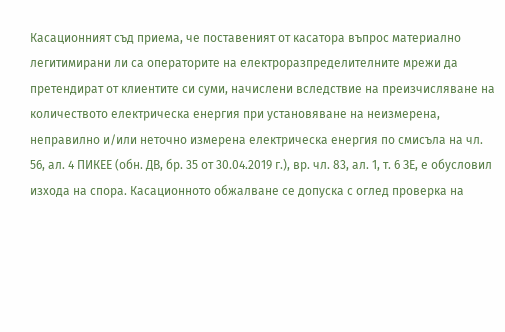Касационният съд приема, че поставеният от касатора въпрос материално легитимирани ли са операторите на електроразпределителните мрежи да претендират от клиентите си суми, начислени вследствие на преизчисляване на количеството електрическа енергия при установяване на неизмерена, неправилно и/или неточно измерена електрическа енергия по смисъла на чл. 56, ал. 4 ПИКЕЕ (обн. ДВ, бр. 35 от 30.04.2019 г.), вр. чл. 83, ал. 1, т. 6 ЗЕ, е обусловил изхода на спора. Касационното обжалване се допуска с оглед проверка на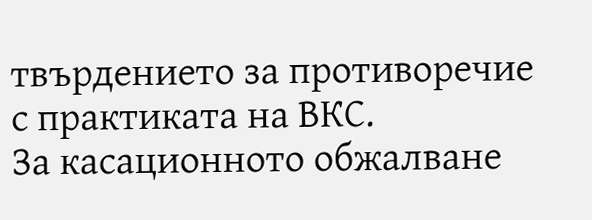твърдението за противоречие с практиката на ВКС.
За касационното обжалване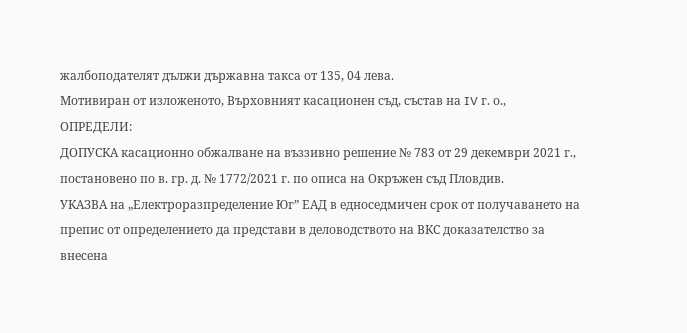жалбоподателят дължи държавна такса от 135, 04 лева.
Мотивиран от изложеното, Върховният касационен съд, състав на IV г. о.,
ОПРЕДЕЛИ:
ДОПУСКА касационно обжалване на въззивно решение № 783 от 29 декември 2021 г., постановено по в. гр. д. № 1772/2021 г. по описа на Окръжен съд Пловдив.
УКАЗВА на „Електроразпределение Юг” ЕАД в едноседмичен срок от получаването на препис от определението да представи в деловодството на ВКС доказателство за внесена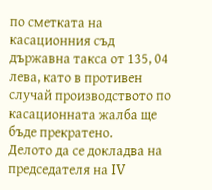по сметката на касационния съд държавна такса от 135, 04 лева, като в противен случай производството по касационната жалба ще бъде прекратено.
Делото да се докладва на председателя на IV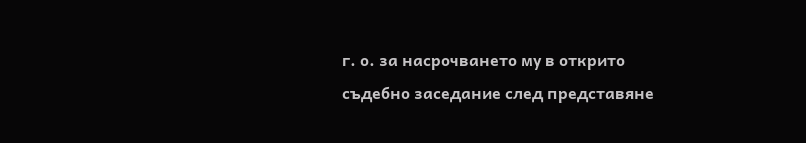г. о. за насрочването му в открито съдебно заседание след представяне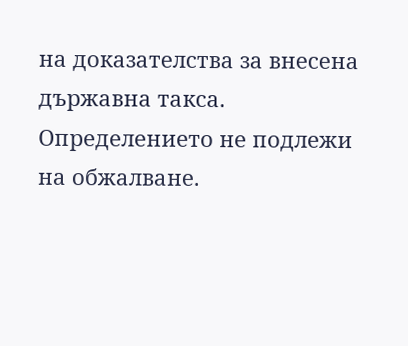на доказателства за внесена държавна такса.
Определението не подлежи на обжалване.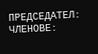ПРЕДСЕДАТЕЛ: ЧЛЕНОВЕ: